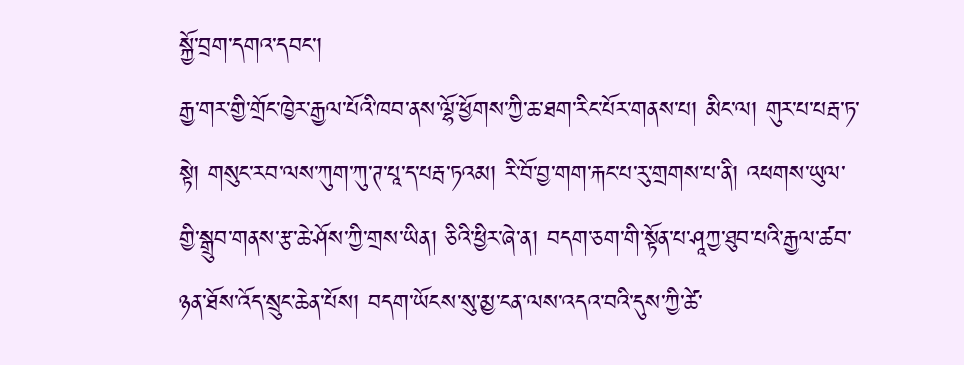སྐྱོ་བྲག་དགའ་དབང་།
རྒྱ་གར་གྱི་གྲོང་ཁྱེར་རྒྱལ་པོའི་ཁབ་ནས་ལྷོ་ཕྱོགས་ཀྱི་ཆ་ཐག་རིང་པོར་གནས་པ། མིང་ལ། གུར་པ་པརྦ་ཏ་སྟེ། གསུང་རབ་ལས་ཀུག་ཀུ་ཊ་པཱ་ད་པརྦ་ཏའམ། རི་བོ་བྱ་གག་རྐང་པ་རུ་གྲགས་པ་ནི། འཕགས་ཡུལ་གྱི་སྒྲུབ་གནས་རྩ་ཆེ་ཤོས་ཀྱི་གྲས་ཡིན། ཅིའི་ཕྱིར་ཞེ་ན། བདག་ཅག་གི་སྟོན་པ་ཤཱཀྱ་ཐུབ་པའི་རྒྱལ་ཚབ་ཉན་ཐོས་འོད་སྲུང་ཆེན་པོས། བདག་ཡོངས་སུ་མྱ་ངན་ལས་འདའ་བའི་དུས་ཀྱི་ཚེ་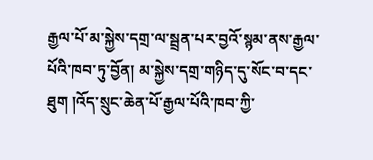རྒྱལ་པོ་མ་སྐྱེས་དགྲ་ལ་སྦྲན་པར་བྱའོ་སྙམ་ནས་རྒྱལ་པོའི་ཁབ་ཏུ་བྱོན། མ་སྐྱེས་དགྲ་གཉིད་དུ་སོང་བ་དང་ཐུག །འོད་སྲུང་ཆེན་པོ་རྒྱལ་པོའི་ཁབ་ཀྱི་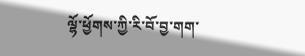ལྷོ་ཕྱོགས་ཀྱི་རི་བོ་བྱ་གག་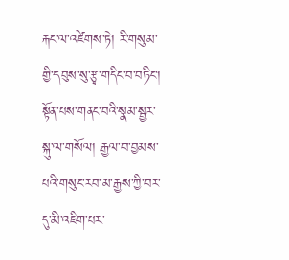རྐང་ལ་འཛེགས་ཏེ། རི་གསུམ་གྱི་དབུས་སུ་རྩྭ་གདིང་བ་བཏིང་། སྟོན་པས་གནང་བའི་སྣམ་སྦྱར་སྐུ་ལ་གསོལ། རྒྱལ་བ་བྱམས་པའི་གསུང་རབ་མ་རྒྱས་ཀྱི་བར་དུ་མི་འཇིག་པར་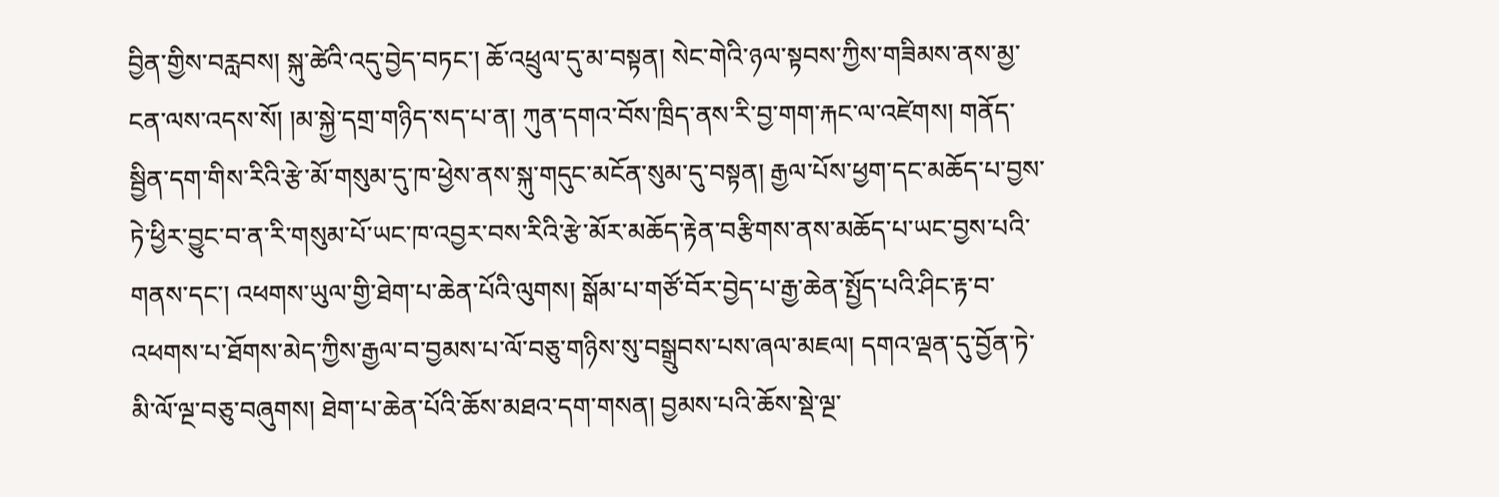བྱིན་གྱིས་བརླབས། སྐུ་ཚེའི་འདུ་བྱེད་བཏང་། ཆོ་འཕྲུལ་དུ་མ་བསྟན། སེང་གེའི་ཉལ་སྟབས་ཀྱིས་གཟིམས་ནས་མྱ་ངན་ལས་འདས་སོ། །མ་སྐྱེ་དགྲ་གཉིད་སད་པ་ན། ཀུན་དགའ་བོས་ཁྲིད་ནས་རི་བྱ་གག་རྐང་ལ་འཛེགས། གནོད་སྦྱིན་དག་གིས་རིའི་རྩེ་མོ་གསུམ་དུ་ཁ་ཕྱེས་ནས་སྐུ་གདུང་མངོན་སུམ་དུ་བསྟན། རྒྱལ་པོས་ཕྱག་དང་མཆོད་པ་བྱས་ཏེ་ཕྱིར་བྱུང་བ་ན་རི་གསུམ་པོ་ཡང་ཁ་འབྱར་བས་རིའི་རྩེ་མོར་མཆོད་རྟེན་བརྩིགས་ནས་མཆོད་པ་ཡང་བྱས་པའི་གནས་དང་། འཕགས་ཡུལ་གྱི་ཐེག་པ་ཆེན་པོའི་ལུགས། སྒོམ་པ་གཙོ་བོར་བྱེད་པ་རྒྱ་ཆེན་སྤྱོད་པའི་ཤིང་རྟ་བ་འཕགས་པ་ཐོགས་མེད་ཀྱིས་རྒྱལ་བ་བྱམས་པ་ལོ་བཅུ་གཉིས་སུ་བསྒྲུབས་པས་ཞལ་མཇལ། དགའ་ལྡན་དུ་བྱོན་ཏེ་མི་ལོ་ལྔ་བཅུ་བཞུགས། ཐེག་པ་ཆེན་པོའི་ཆོས་མཐའ་དག་གསན། བྱམས་པའི་ཆོས་སྡེ་ལྔ་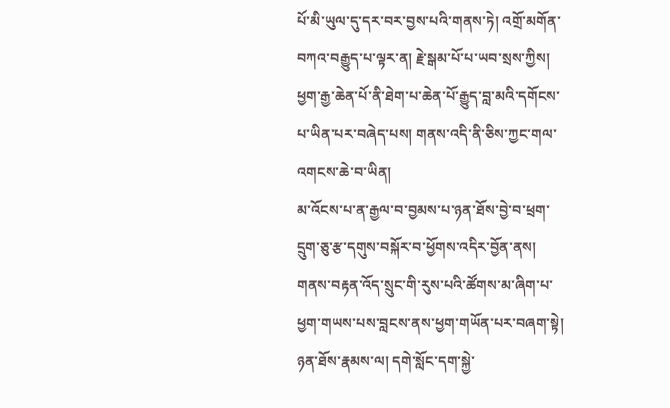པོ་མི་ཡུལ་དུ་དར་བར་བྱས་པའི་གནས་ཏེ། འགྲོ་མགོན་བཀའ་བརྒྱུད་པ་ལྟར་ན། རྗེ་སྒམ་པོ་པ་ཡབ་སྲས་ཀྱིས། ཕྱག་རྒྱ་ཆེན་པོ་ནི་ཐེག་པ་ཆེན་པོ་རྒྱུད་བླ་མའི་དགོངས་པ་ཡིན་པར་བཞེད་པས། གནས་འདི་ནི་ཅིས་ཀྱང་གལ་འགངས་ཆེ་བ་ཡིན།
མ་འོངས་པ་ན་རྒྱལ་བ་བྱམས་པ་ཉན་ཐོས་བྱེ་བ་ཕྲག་དྲུག་ཅུ་རྩ་དགུས་བསྐོར་བ་ཕྱོགས་འདིར་བྱོན་ནས། གནས་བརྟན་འོད་སྲུང་གི་རུས་པའི་ཚོགས་མ་ཞིག་པ་ཕྱག་གཡས་པས་བླངས་ནས་ཕྱག་གཡོན་པར་བཞག་སྟེ། ཉན་ཐོས་རྣམས་ལ། དགེ་སློང་དག་སྐྱེ་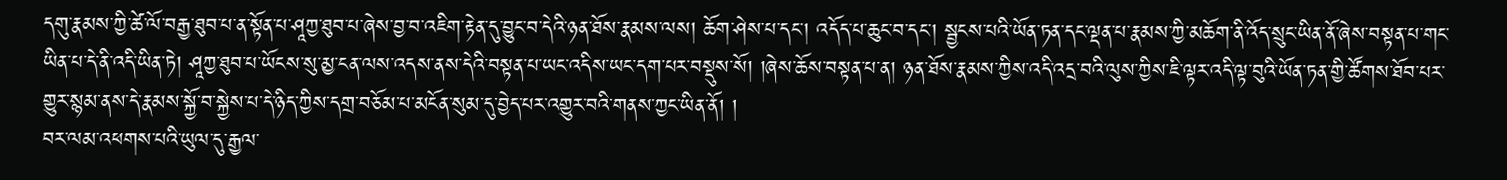དགུ་རྣམས་ཀྱི་ཚེ་ལོ་བརྒྱ་ཐུབ་པ་ན་སྟོན་པ་ཤཱཀྱ་ཐུབ་པ་ཞེས་བྱ་བ་འཇིག་རྟེན་དུ་བྱུང་བ་དེའི་ཉན་ཐོས་རྣམས་ལས། ཆོག་ཤེས་པ་དང་། འདོད་པ་ཆུང་བ་དང་། སྦྱངས་པའི་ཡོན་ཏན་དང་ལྡན་པ་རྣམས་ཀྱི་མཆོག་ནི་འོད་སྲུང་ཡིན་ནོ་ཞེས་བསྟན་པ་གང་ཡིན་པ་དེ་ནི་འདི་ཡིན་ཏེ། ཤཱཀྱ་ཐུབ་པ་ཡོངས་སུ་མྱ་ངན་ལས་འདས་ནས་དེའི་བསྟན་པ་ཡང་འདིས་ཡང་དག་པར་བསྡུས་སོ། །ཞེས་ཆོས་བསྟན་པ་ན། ཉན་ཐོས་རྣམས་ཀྱིས་འདི་འདྲ་བའི་ལུས་ཀྱིས་ཇི་ལྟར་འདི་ལྟ་བུའི་ཡོན་ཏན་གྱི་ཚོགས་ཐོབ་པར་གྱུར་སྙམ་ནས་དེ་རྣམས་སྐྱོ་བ་སྐྱེས་པ་དེ་ཉིད་ཀྱིས་དགྲ་བཅོམ་པ་མངོན་སུམ་དུ་བྱེད་པར་འགྱུར་བའི་གནས་ཀྱང་ཡིན་ནོ། །
བར་ལམ་འཕགས་པའི་ཡུལ་དུ་རྒྱལ་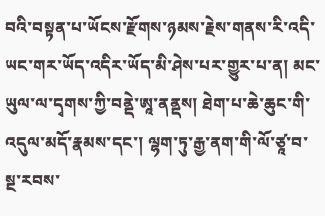བའི་བསྟན་པ་ཡོངས་རྫོགས་ཉམས་རྗེས་གནས་རི་འདི་ཡང་གར་ཡོད་འདིར་ཡོད་མི་ཤེས་པར་གྱུར་པ་ན། མང་ཡུལ་ལ་དྭགས་ཀྱི་བནྡེ་ཨཱ་ནནྡས། ཐེག་པ་ཆེ་ཆུང་གི་འདུལ་མདོ་རྣམས་དང་། ལྷག་ཏུ་རྒྱ་ནག་གི་ལོ་ཙཱ་བ་སྔ་རབས་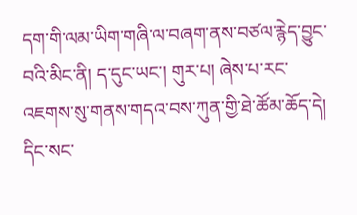དག་གི་ལམ་ཡིག་གཞི་ལ་བཞག་ནས་བཙལ་རྙེད་བྱུང་བའི་མིང་ནི། ད་དུང་ཡང་། གུར་པ། ཞེས་པ་རང་འཇགས་སུ་གནས་གདའ་བས་ཀུན་གྱི་ཐེ་ཚོམ་ཆོད་དེ། དིང་སང་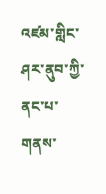འཛམ་གླིང་ཤར་ནུབ་ཀྱི་ནང་པ་གནས་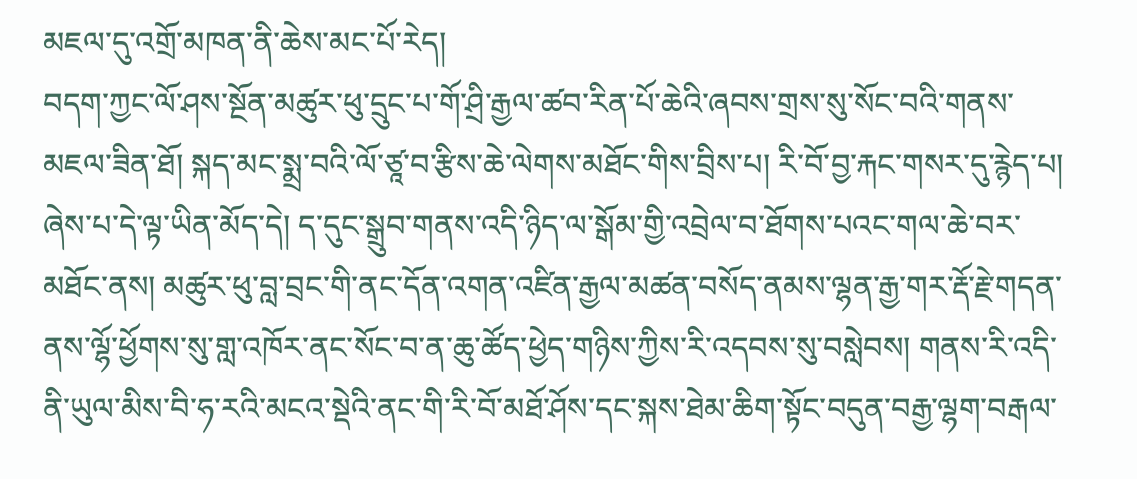མཇལ་དུ་འགྲོ་མཁན་ནི་ཆེས་མང་པོ་རེད།
བདག་ཀྱང་ལོ་ཤས་སྔོན་མཚུར་ཕུ་དྲུང་པ་གོ་ཤྲི་རྒྱལ་ཚབ་རིན་པོ་ཆེའི་ཞབས་གྲས་སུ་སོང་བའི་གནས་མཇལ་ཟིན་ཐོ། སྐད་མང་སྨྲ་བའི་ལོ་ཙཱ་བ་རྩིས་ཆེ་ལེགས་མཐོང་གིས་བྲིས་པ། རི་བོ་བྱ་རྐང་གསར་དུ་རྙེད་པ། ཞེས་པ་དེ་ལྟ་ཡིན་མོད་དེ། ད་དུང་སྒྲུབ་གནས་འདི་ཉིད་ལ་སྒོམ་གྱི་འབྲེལ་བ་ཐོགས་པའང་གལ་ཆེ་བར་མཐོང་ནས། མཚུར་ཕུ་བླ་བྲང་གི་ནང་དོན་འགན་འཛིན་རྒྱལ་མཚན་བསོད་ནམས་ལྷན་རྒྱ་གར་རྡོ་རྗེ་གདན་ནས་ལྷོ་ཕྱོགས་སུ་གླ་འཁོར་ནང་སོང་བ་ན་ཆུ་ཚོད་ཕྱེད་གཉིས་ཀྱིས་རི་འདབས་སུ་བསླེབས། གནས་རི་འདི་ནི་ཡུལ་མིས་བི་ཧ་རའི་མངའ་སྡེའི་ནང་གི་རི་བོ་མཐོ་ཤོས་དང་སྐས་ཐེམ་ཆིག་སྟོང་བདུན་བརྒྱ་ལྷག་བརྒལ་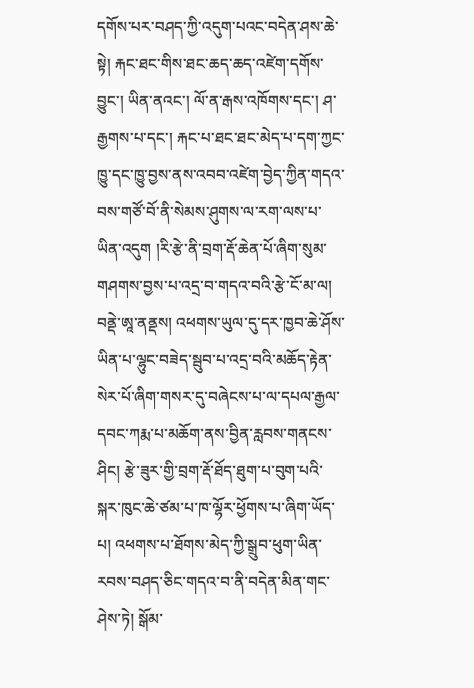དགོས་པར་བཤད་ཀྱི་འདུག་པའང་བདེན་ཤས་ཆེ་སྟེ། རྐང་ཐང་གིས་ཐང་ཆད་ཆད་འཛེག་དགོས་བྱུང་། ཡིན་ནའང་། ལོ་ན་རྒས་འཁོགས་དང་། ཤ་རྒྱགས་པ་དང་། རྐང་པ་ཐང་ཐང་མེད་པ་དག་ཀྱང་ཁྱུ་དང་ཁྱུ་བྱས་ནས་འབབ་འཛེག་བྱེད་ཀྱིན་གདའ་བས་གཙོ་བོ་ནི་སེམས་ཤུགས་ལ་རག་ལས་པ་ཡིན་འདུག །རི་རྩེ་ནི་བྲག་རྡོ་ཆེན་པོ་ཞིག་སུམ་གཤགས་བྱས་པ་འདྲ་བ་གདའ་བའི་རྩེ་ངོ་མ་ལ། བནྡེ་ཨཱ་ནནྡས། འཕགས་ཡུལ་དུ་དར་ཁྱབ་ཆེ་ཤོས་ཡིན་པ་ལྷུང་བཟེད་སྦུབ་པ་འདྲ་བའི་མཆོད་རྟེན་སེར་པོ་ཞིག་གསར་དུ་བཞེངས་པ་ལ་དཔལ་རྒྱལ་དབང་ཀརྨ་པ་མཆོག་ནས་བྱིན་རླབས་གནངས་ཤིང། རྩེ་ཟུར་གྱི་བྲག་རྡོ་ཐོད་ཐུག་པ་བུག་པའི་སྐར་ཁུང་ཆེ་ཙམ་པ་ཁ་ལྷོར་ཕྱོགས་པ་ཞིག་ཡོད་པ། འཕགས་པ་ཐོགས་མེད་ཀྱི་སྒྲུབ་ཕུག་ཡིན་རབས་བཤད་ཅིང་གདའ་བ་ནི་བདེན་མིན་གང་ཤེས་ཏེ། སྒོམ་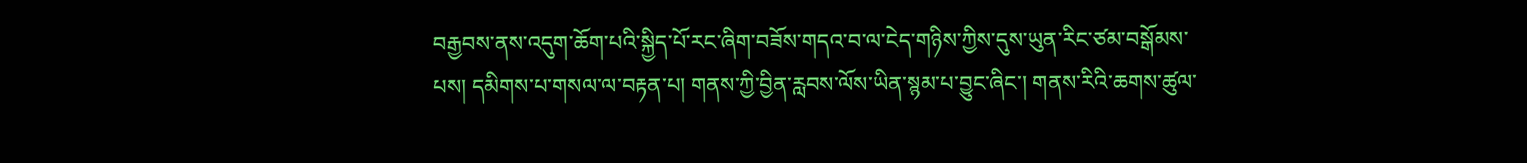བརྒྱབས་ནས་འདུག་ཆོག་པའི་སྐྱིད་པོ་རང་ཞིག་བཟོས་གདའ་བ་ལ་ངེད་གཉིས་ཀྱིས་དུས་ཡུན་རིང་ཙམ་བསྒོམས་པས། དམིགས་པ་གསལ་ལ་བརྟན་པ། གནས་ཀྱི་བྱིན་རླབས་ལོས་ཡིན་སྙམ་པ་བྱུང་ཞིང་། གནས་རིའི་ཆགས་ཚུལ་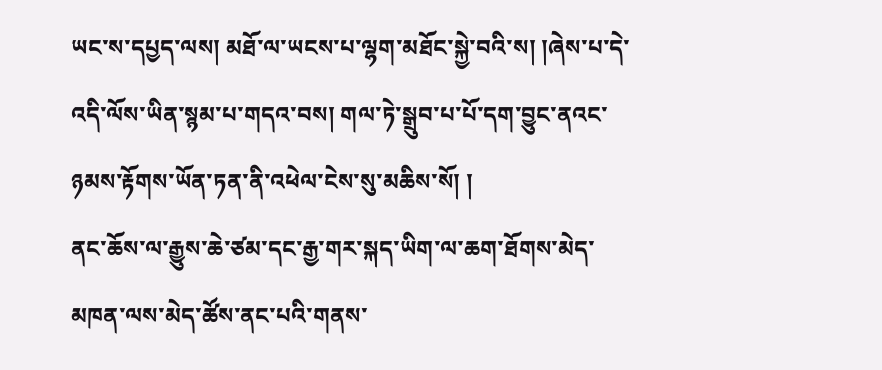ཡང་ས་དཔྱད་ལས། མཐོ་ལ་ཡངས་པ་ལྷག་མཐོང་སྐྱེ་བའི་ས། །ཞེས་པ་དེ་འདི་ལོས་ཡིན་སྙམ་པ་གདའ་བས། གལ་ཏེ་སྒྲུབ་པ་པོ་དག་བྱུང་ནའང་ཉམས་རྟོགས་ཡོན་ཏན་ནི་འཕེལ་ངེས་སུ་མཆིས་སོ། །
ནང་ཆོས་ལ་རྒྱུས་ཆེ་ཙམ་དང་རྒྱ་གར་སྐད་ཡིག་ལ་ཆག་ཐོགས་མེད་མཁན་ལས་མེད་ཚོས་ནང་པའི་གནས་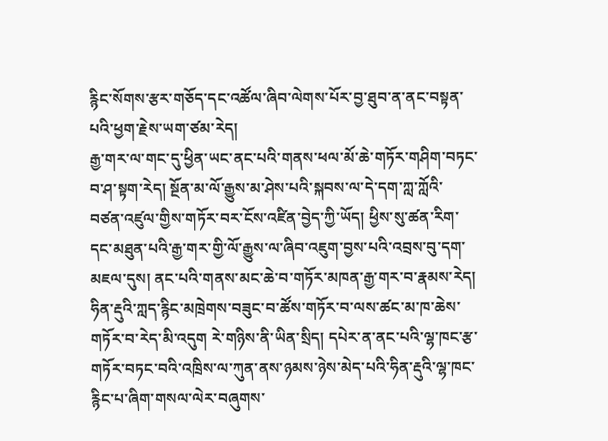རྙིང་སོགས་རྩར་གཅོད་དང་འཚོལ་ཞིབ་ལེགས་པོར་བྱ་ཐུབ་ན་ནང་བསྟན་པའི་ཕྱག་རྗེས་ཡག་ཙམ་རེད།
རྒྱ་གར་ལ་གང་དུ་ཕྱིན་ཡང་ནང་པའི་གནས་ཕལ་མོ་ཆེ་གཏོར་གཤིག་བཏང་བ་ཤ་སྟག་རེད། སྔོན་མ་ལོ་རྒྱུས་མ་ཤེས་པའི་སྐབས་ལ་དེ་དག་ཀླ་ཀློའི་བཙན་འཛུལ་གྱིས་གཏོར་བར་ངོས་འཛིན་བྱེད་ཀྱི་ཡོད། ཕྱིས་སུ་ཚན་རིག་དང་མཐུན་པའི་རྒྱ་གར་གྱི་ལོ་རྒྱུས་ལ་ཞིབ་འཇུག་བྱས་པའི་འབྲས་བུ་དག་མཇལ་དུས། ནང་པའི་གནས་མང་ཆེ་བ་གཏོར་མཁན་རྒྱ་གར་བ་རྣམས་རེད། ཧིན་རྡུའི་ཀླད་རྙིང་མཁྲེགས་བཟུང་བ་ཚོས་གཏོར་བ་ལས་ཚང་མ་ཁ་ཆེས་གཏོར་བ་རེད་མི་འདུག རེ་གཉིས་ནི་ཡིན་སྲིད། དཔེར་ན་ནང་པའི་ལྷ་ཁང་རྩ་གཏོར་བཏང་བའི་འཁྲིས་ལ་ཀུན་ནས་ཉམས་ཉེས་མེད་པའི་ཧིན་རྡུའི་ལྷ་ཁང་རྙིང་པ་ཞིག་གསལ་ལེར་བཞུགས་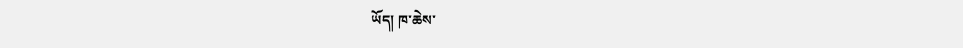ཡོད། ཁ་ཆེས་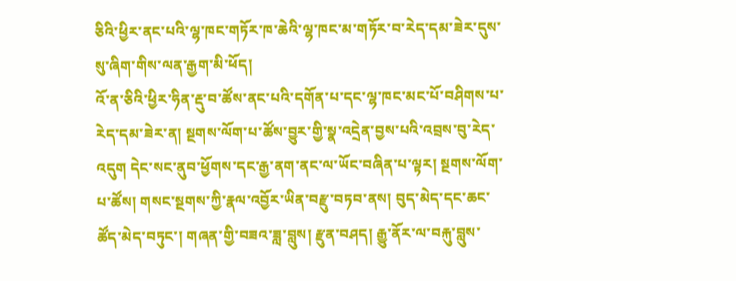ཅིའི་ཕྱིར་ནང་པའི་ལྷ་ཁང་གཏོར་ཁ་ཆེའི་ལྷ་ཁང་མ་གཏོར་བ་རེད་དམ་ཟེར་དུས་སུ་ཞིག་གིས་ལན་རྒྱག་མི་ཕོད།
འོ་ན་ཅིའི་ཕྱིར་ཧིན་རྡུ་བ་ཚོས་ནང་པའི་དགོན་པ་དང་ལྷ་ཁང་མང་པོ་བཤིགས་པ་རེད་དམ་ཟེར་ན། སྔགས་ལོག་པ་ཚོས་བྱུར་གྱི་སྣ་འདྲེན་བྱས་པའི་འབྲས་བུ་རེད་འདུག དེང་སང་ནུབ་ཕྱོགས་དང་རྒྱ་ནག་ནང་ལ་ཡོང་བཞིན་པ་ལྟར། སྔགས་ལོག་པ་ཚོས། གསང་སྔགས་ཀྱི་རྣལ་འབྱོར་ཡིན་བརྫུ་བཏབ་ནས། བུད་མེད་དང་ཆང་ཚོད་མེད་བཏུང་། གཞན་གྱི་བཟའ་ཟླ་བླུས། རྫུན་བཤད། རྒྱུ་ནོར་ལ་བརྐུ་བླུས་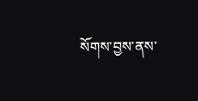སོགས་བྱས་ནས་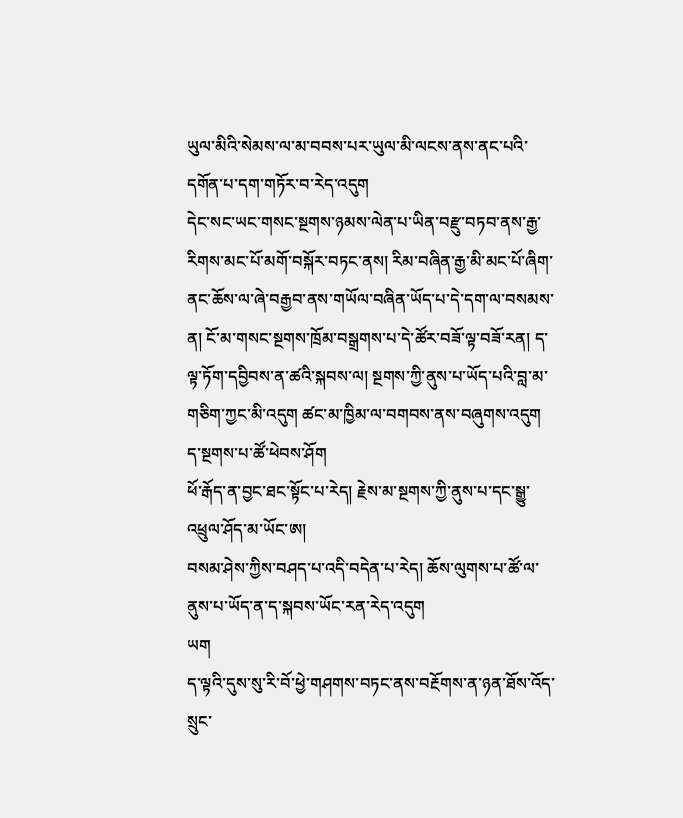ཡུལ་མིའི་སེམས་ལ་མ་བབས་པར་ཡུལ་མི་ལངས་ནས་ནང་པའི་དགོན་པ་དག་གཏོར་བ་རེད་འདུག
དེང་སང་ཡང་གསང་སྔགས་ཉམས་ལེན་པ་ཡིན་བརྫུ་བཏབ་ནས་རྒྱ་རིགས་མང་པོ་མགོ་བསྐོར་བཏང་ནས། རིམ་བཞིན་རྒྱ་མི་མང་པོ་ཞིག་ནང་ཆོས་ལ་ཞེ་བརྒྱབ་ནས་གཡོལ་བཞིན་ཡོད་པ་དེ་དག་ལ་བསམས་ན། ངོ་མ་གསང་སྔགས་ཁྲོམ་བསྒྲགས་པ་དེ་ཚོར་བཟོ་ལྟ་བཟོ་རན། ད་ལྟ་ཏོག་དབྱིབས་ན་ཚའི་སྐབས་ལ། སྔགས་ཀྱི་ནུས་པ་ཡོད་པའི་བླ་མ་གཅིག་ཀྱང་མི་འདུག ཚང་མ་ཁྱིམ་ལ་བགབས་ནས་བཞུགས་འདུག
ད་སྔགས་པ་ཚོ་ཕེབས་ཤོག
ཕོ་རྒོད་ན་བྱང་ཐང་སྟོང་པ་རེད། རྗེས་མ་སྔགས་ཀྱི་ནུས་པ་དང་སྒྱུ་འཕྲུལ་ཤོད་མ་ཡོང་ཨ།
བསམ་ཤེས་ཀྱིས་བཤད་པ་འདི་བདེན་པ་རེད། ཆོས་ལུགས་པ་ཚོ་ལ་ནུས་པ་ཡོད་ན་ད་སྐབས་ཡོང་རན་རེད་འདུག
ཡག
ད་ལྟའི་དུས་སུ་རི་བོ་ཕྱེ་གཤགས་བཏང་ནས་བརྔོགས་ན་ཉན་ཐོས་འོད་སྲུང་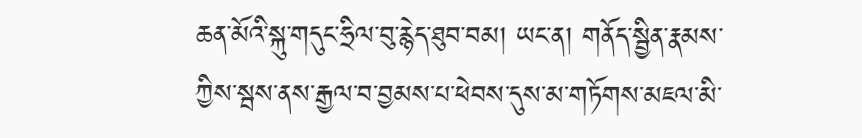ཆན་མོའི་སྐུ་གདུང་ཧྲིལ་བུ་རྙེད་ཐུབ་བམ། ཡང་ན། གནོད་སྦྱིན་རྣམས་ཀྱིས་སྦས་ནས་རྒྱལ་བ་བྱམས་པ་ཕེབས་དུས་མ་གཏོགས་མཇལ་མི་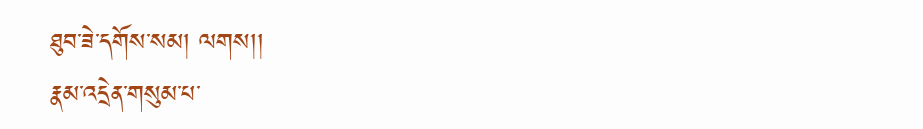ཐུབ་ཟེ་དགོས་སམ། ལགས།།
རྣམ་འདྲེན་གསུམ་པ་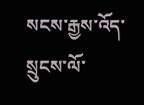སངས་རྒྱས་འོད་སྲུངས་ལོ་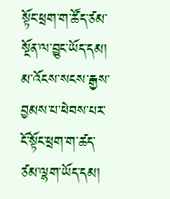སྟོང་ཕྲག་ག་ཚོད་ཙམ་སྔོན་ལ་བྱུང་ཡོད་དམ། མ་འོངས་སངས་རྒྱས་བྱམས་པ་ཕེབས་པར་ངོ་སྟོང་ཕྲག་ག་ཚད་ཙམ་ལྷག་ཡོད་དམ།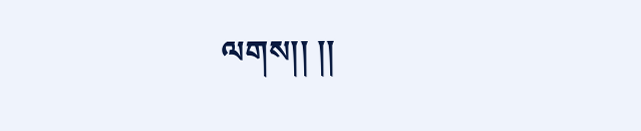ལགས།། །།